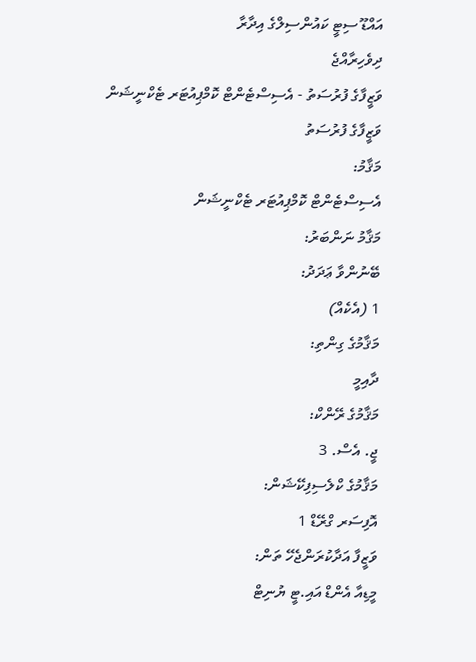އައްޑޫ ސިޓީ ކައުންސިލްގެ އިދާރާ
ދިވެހިރާއްޖެ
ވަޒީފާގެ ފުރުސަތު - އެސިސްޓެންޓް ކޮމްޕިއުޓަރ ޓެކްނީޝަން
ވަޒީފާގެ ފުރުސަތު
މަޤާމު:
އެސިސްޓެންޓް ކޮމްޕިއުޓަރ ޓެކްނީޝަން
މަޤާމު ނަންބަރު:
ބޭނުންވާ ޢަދަދު:
1 (އެކެއް)
މަޤާމުގެ ގިންތި:
ދާއިމީ
މަޤާމުގެ ރޭންކް:
ޖީ. އެސް. 3
މަޤާމުގެ ކްލެސިފިކޭޝަން:
އޮފިސަރ ގްރޭޑް 1
ވަޒީފާ އަދާކުރަންޖެހޭ ތަން:
މީޑިއާ އެންޑް އައި.ޓީ ޔުނިޓް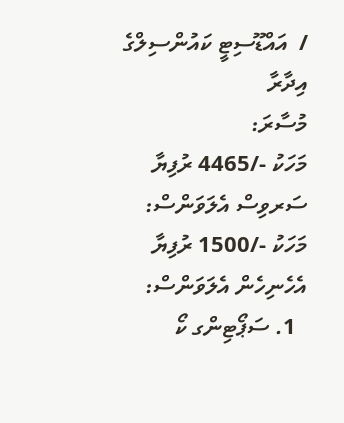/  އައްޑޫސިޓީ ކައުންސިލްގެ އިދާރާ
މުސާރަ:
މަހަކު -/4465 ރުފިޔާ
ސަރވިސް އެލަވަންސް:
މަހަކު -/1500 ރުފިޔާ
އެހެނިހެން އެލަވަންސް:
  1. ސަޕޯޓިންގ ކޯ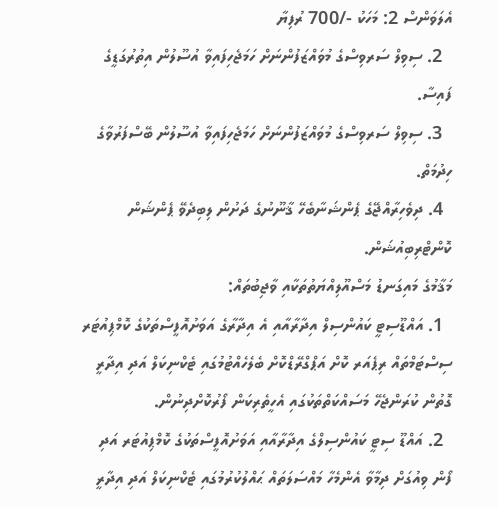އެލަވަންސް 2: މަހަކު -/700 ރުފިޔާ
  2. ސިވިލް ސަރވިސްގެ މުވައްޒަފުންނަށް ހަމަޖެހިފައިވާ އުސޫލުން އިތުރުގަޑީގެ ފައިސާ.
  3. ސިވިލް ސަރވިސްގެ މުވައްޒަފުންނަށް ހަމަޖެހިފައިވާ އުސޫލުން ބޭސްފަރުވާގެ ހިދުމަތް.
  4. ދިވެހިރާއްޖޭގެ ޕެންޝަނާބެހޭ ޤާނޫނުގެ ދަށުން ލިބިދެވޭ ޕެންޝަން ކޮންޓްރިބިއުޝަން.
މަޤާމުގެ މައިގަނޑު މަސްއޫލިއްޔަތުތަކާއި ވާޖިބުތައް:
  1. އައްޑޫސިޓީ ކައުންސިލް އިދާރާއާއި އެ އިދާރާގެ އަވަށުއޮފީސްތަކުގެ ކޮމްޕިއުޓަރ ސިސްޓަމްތައް ރިޕެއަރ ކޮށް އަޕްގްރޭޑްކޮށް ބެލެހެއްޓުމުގައި ޓެކްނިކަލް އަދި އިދާރީ ގޮތުން ކުރަންޖެހޭ މަސައްކަތްތަކުގައި އެހީތެރިކަން ފޯރުކޮށްދިނުން.
  2. އައްޑޫ ސިޓީ ކައުންސިލްގެ އިދާރާއާއި އަވަށުއޮފީސްތަކުގެ ކޮމްޕިއުޓަރ އަދި ފޯން ވިއުގަށް ދިމާވާ އެންމެހާ މައްސަލަތައް ޙައްލުކުރުމުގައި ޓެކްނިކަލް އަދި އިދާރީ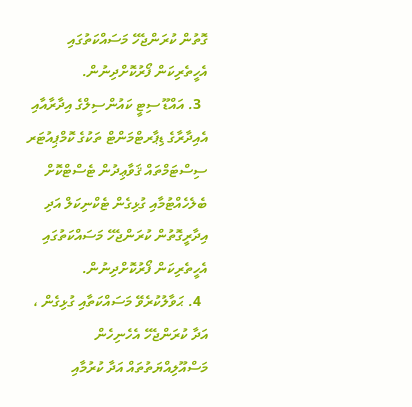ގޮތުން ކުރަންޖެހޭ މަސައްކަތުގައި އެހީތެރިކަން ފޯރުކޮށްދިނުން.
  3. އައްޑޫ ސިޓީ ކައުންސިލްގެ އިދާރާއާއި އެއިދާރާގެ ޑިޕާރޓްމަންޓް ތަކުގެ ކޮމްޕިއުޓަރ ސިސްޓަމްތައް ޤަވާޢިދުން ޓެސްޓްކޮށް ބެލެހެއްޓުމާއި ގުޅިގެން ޓެކްނިކަލް އަދި އިދާރީގޮތުން ކުރަންޖެހޭ މަސައްކަތުގައި އެހީތެރިކަން ފޯރުކޮށްދިނުން.
  4. ޙަވާލުކުރެވޭ މަސައްކަތާއި ގުޅިގެން ، އަދާ ކުރަންޖެހޭ އެހެނިހެން މަސްއޫލިއްޔަތުތައް އަދާ ކުރުމާއި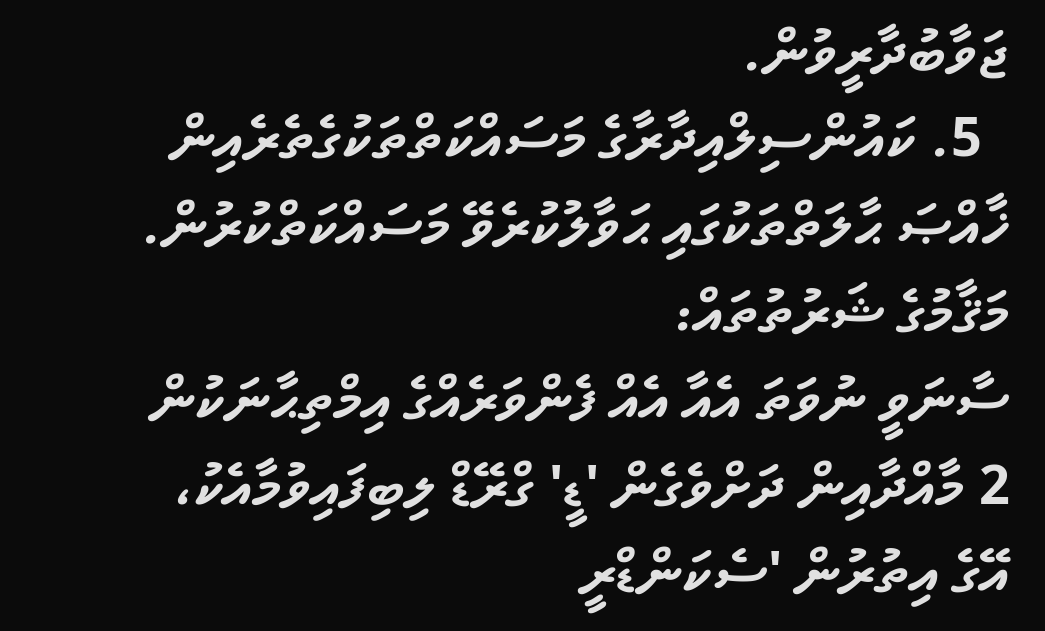ޖަވާބުދާރީވުން.
  5. ކައުންސިލްއިދާރާގެ މަސައްކަތްތަކުގެތެރެއިން ޚާއްޞަ ޙާލަތްތަކުގައި ޙަވާލުކުރެވޭ މަސައްކަތްކުރުން.
މަޤާމުގެ ޝަރުތުތައް:
ސާނަވީ ނުވަތަ އެއާ އެއް ފެންވަރެއްގެ އިމްތިޙާނަކުން 2 މާއްދާއިން ދަށްވެގެން 'ޑީ' ގްރޭޑް ލިބިފައިވުމާއެކު، އޭގެ އިތުރުން 'ސެކަންޑްރީ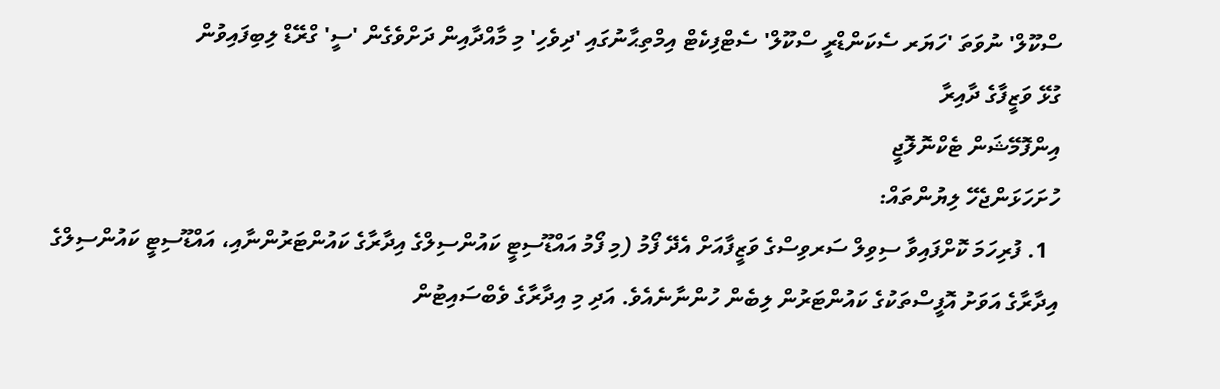ސްކޫލް' ނުވަތަ 'ހަޔަރ ސެކަންޑްރީ ސްކޫލް' ސެޓްފިކެޓް އިމްތިޙާނުގައި 'ދިވެހި' މި މާއްދާއިން ދަށްވެގެން 'ސީ' ގްރޭޑް ލިބިފައިވުން
ގުޅޭ ވަޒީފާގެ ދާއިރާ
އިންފޮމޭޝަން ޓެކްނޮލޮޖީ
ހުށަހަޅަންޖެހޭ ލިޔުންތައް:
  1. ފުރިހަމަ ކޮށްފައިވާ ސިވިލް ސަރވިސްގެ ވަޒީފާއަށް އެދޭ ފޯމު (މި ފޯމު އައްޑޫސިޓީ ކައުންސިލްގެ އިދާރާގެ ކައުންޓަރުންނާއި، އައްޑޫސިޓީ ކައުންސިލްގެ އިދާރާގެ އަވަށު އޮފީސްތަކުގެ ކައުންޓަރުން ލިބެން ހުންނާނެއެވެ. އަދި މި އިދާރާގެ ވެބްސައިޓުން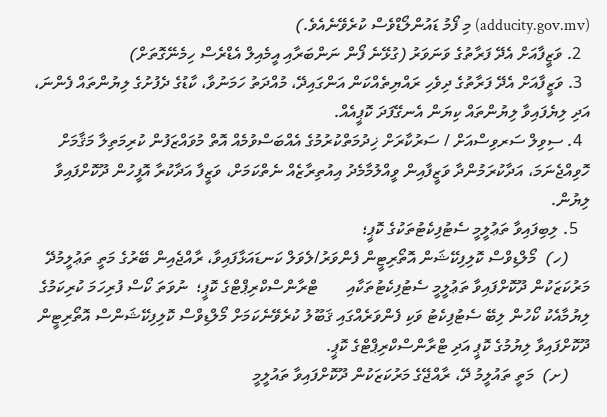(adducity.gov.mv) މި ފޯމު ޑައުންލޯޑްވެސް ކުރެވޭނެއެވެ.)
  2. ވަޒީފާއަށް އެދޭ ފަރާތުގެ ވަނަވަރު (ގުޅޭނެ ފޯން ނަންބަރާއި އީމެއިލް އެޑްރެސް ހިމެނޭގޮތަށް)
  3. ވަޒީފާއަށް އެދޭ ފަރާތުގެ ދިވެހި ރައްޔިތެއްކަން އަންގައިދޭ، މުއްދަތު ހަމަނުވާ، ކާޑުގެ ދެފުށުގެ ލިޔުންތައް ފެންނަ، އަދި ލިޔެފައިވާ ލިޔުންތައް ކިޔަން އެނގޭފަދަ ކޮޕީއެއް.
  4. ސިވިލް ސަރވިސްއަށް / ސަރުކާރަށް ޚިދުމަތްކުރުމުގެ އެއްބަސްވުމެއް އޮތް މުވައްޒަފުން ކުރިމަތިލާ މަޤާމަށް ހޮވިއްޖެނަމަ، އަދާކުރަމުންދާ ވަޒީފާއިން ވީއްލުމާމެދު އިއުތިރާޒެއް ނެތްކަމަށް، ވަޒީފާ އަދާކުރާ އޮފީހުން ދޫކޮށްފައިވާ ލިޔުން.
   5. ލިބިފައިވާ ތަޢުލީމީ ސެޓުފިކެޓުތަކުގެ ކޮޕީ؛
     (ހ)  މޯލްޑިވްސް ކޮލިފިކޭޝަން އޮތޯރިޓީން ފެންވަރު/ލެވަލް ކަނޑައަޅާފައިވާ، ރާއްޖެއިން ބޭރުގެ މަތީ ތަޢުލީމުދޭ މަރުކަޒަކުން ދޫކޮށްފައިވާ ތަޢުލީމީ ސެޓުފިކެޓުތަކާއި       ޓްރާންސްކްރިޕްޓްގެ ކޮޕީ؛  ނުވަތަ ކޯސް ފުރިހަމަ ކުރިކަމުގެ ލިޔުމާއެކު ކޯހުން ލިބޭ ސެޓުފިކެޓު ވަކި ފެންވަރެއްގައި ޤަބޫލު ކުރެވޭނެކަމަށް މޯލްޑިވްސް ކޮލިފިކޭޝަންސް އޮތޯރިޓީން   ދޫކޮށްފައިވާ ލިޔުމުގެ ކޮޕީ އަދި ޓްރާންސްކްރިޕްޓްގެ ކޮޕީ.
     (ށ)  މަތީ ތައުލީމު ދޭ، ރާއްޖޭގެ މަރުކަޒަކުން ދޫކޮށްފައިވާ ތައުލީމީ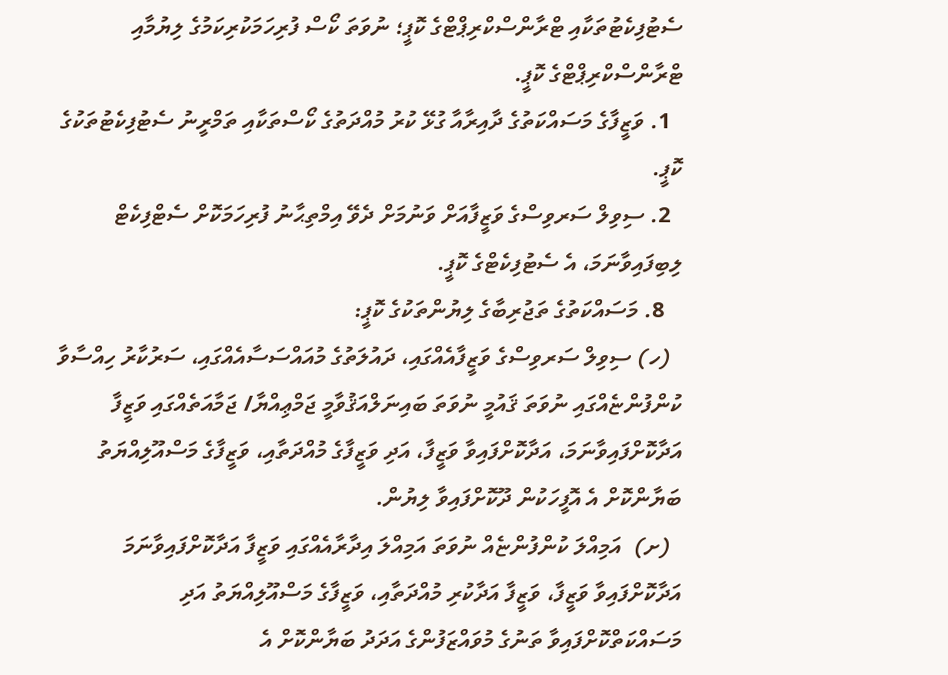ސެޓުފިކެޓުތަކާއި ޓްރާންސްކްރިޕްޓްގެ ކޮޕީ؛ ނުވަތަ ކޯސް ފުރިހަމަކުރިކަމުގެ ލިޔުމާއި ޓްރާންސްކްރިޕްޓްގެ ކޮޕީ.
  1. ވަޒީފާގެ މަސައްކަތުގެ ދާއިރާއާ ގުޅޭ ކުރު މުއްދަތުގެ ކޯސްތަކާއި ތަމްރީނު ސެޓުފިކެޓުތަކުގެ ކޮޕީ.
  2. ސިވިލް ސަރވިސްގެ ވަޒީފާއަށް ވަނުމަށް ދެވޭ އިމްތިޙާނު ފުރިހަމަކޮށް ސެޓްފިކެޓް ލިބިފައިވާނަމަ، އެ ސެޓުފިކެޓްގެ ކޮޕީ.
   8. މަސައްކަތުގެ ތަޖުރިބާގެ ލިޔުންތަކުގެ ކޮޕީ:
  (ހ) ސިވިލް ސަރވިސްގެ ވަޒީފާއެއްގައި، ދައުލަތުގެ މުއައްސަސާއެއްގައި، ސަރުކާރު ހިއްސާވާ ކުންފުންޏެއްގައި ނުވަތަ ޤައުމީ ނުވަތަ ބައިނަލްއަޤުވާމީ ޖަމްޢިއްޔާ/ ޖަމާއަތެއްގައި ވަޒީފާ އަދާކޮށްފައިވާނަމަ، އަދާކޮށްފައިވާ ވަޒީފާ، އަދި ވަޒީފާގެ މުއްދަތާއި، ވަޒީފާގެ މަސްއޫލިއްޔަތު ބަޔާންކޮށް އެ އޮފީހަކުން ދޫކޮށްފައިވާ ލިޔުން.
  (ށ)  އަމިއްލަ ކުންފުންޏެއް ނުވަތަ އަމިއްލަ އިދާރާއެއްގައި ވަޒީފާ އަދާކޮށްފައިވާނަމަ އަދާކޮށްފައިވާ ވަޒީފާ، ވަޒީފާ އަދާކުރި މުއްދަތާއި، ވަޒީފާގެ މަސްއޫލިއްޔަތު އަދި މަސައްކަތްކޮށްފައިވާ ތަނުގެ މުވައްޒަފުންގެ އަދަދު ބަޔާންކޮށް އެ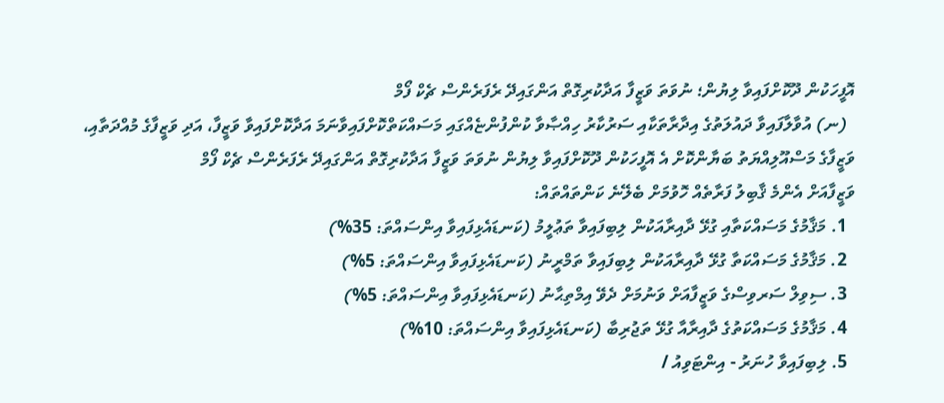އޮފީހަކުން ދޫކޮށްފައިވާ ލިޔުން؛ ނުވަތަ ވަޒީފާ އަދާކުރިގޮތް އަންގައިދޭ ރެފަރެންސް ޗެކް ފޯމް
  (ނ) އުވާލާފައިވާ ދައުލަތުގެ އިދާރާތަކާއި ސަރުކާރު ހިއްޞާވާ ކުންފުންޏެއްގައި މަސައްކަތްކޮށްފައިވާނަމަ އަދާކޮށްފައިވާ ވަޒީފާ، އަދި ވަޒީފާގެ މުއްދަތާއި، ވަޒީފާގެ މަސްއޫލިއްޔަތު ބަޔާންކޮށް އެ އޮފީހަކުން ދޫކޮށްފައިވާ ލިޔުން ނުވަތަ ވަޒީފާ އަދާކުރިގޮތް އަންގައިދޭ ރެފަރެންސް ޗެކް ފޯމް
ވަޒީފާއަށް އެންމެ ޤާބިލު ފަރާތެއް ހޮވުމަށް ބެލޭނެ ކަންތައްތައް:
  1. މަޤާމުގެ މަސައްކަތާއި ގުޅޭ ދާއިރާއަކުން ލިބިފައިވާ ތަޢުލީމު (ކަނޑައެޅިފައިވާ އިންސައްތަ: 35%)
  2. މަޤާމުގެ މަސައްކަތާ ގުޅޭ ދާއިރާއަކުން ލިބިފައިވާ ތަމްރީނު (ކަނޑައެޅިފައިވާ އިންސައްތަ: 5%)
  3. ސިވިލް ސަރވިސްގެ ވަޒީފާއަށް ވަނުމަށް ދެވޭ އިމްތިޙާނު (ކަނޑައެޅިފައިވާ އިންސައްތަ: 5%)
  4. މަޤާމުގެ މަސައްކަތުގެ ދާއިރާއާ ގުޅޭ ތަޖުރިބާ (ކަނޑައެޅިފައިވާ އިންސައްތަ: 10%)
  5. ލިބިފައިވާ ހުނަރު - އިންޓަވިއު /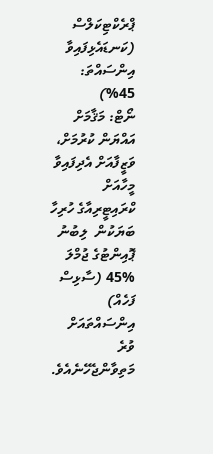ޕްރެކްޓިކަލްސް  (ކަނޑައެޅިފައިވާ އިންސައްތަ: 45%)
ނޯޓް: މަޤާމަށް އައްޔަން ކުރުމަށް، ވަޒީފާއަށް އެދިފައިވާ މީހާއަށް ކްރައިޓީރިއާގެ ހުރިހާ ބަޔަކުން  ލިބުނު ޕޮއިންޓުގެ ޖުމްލަ %45 (ސާޅިސް ފަހެއް) އިންސައްތައަށް ވުރެ މަތިވާންޖެހޭނެއެވެ.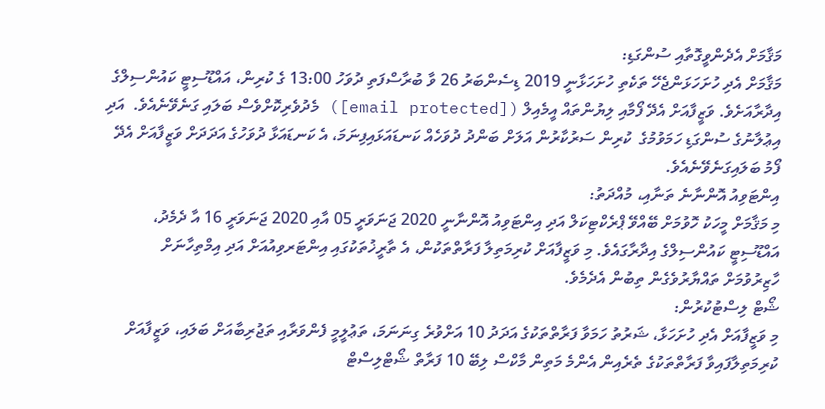މަޤާމަށް އެދެންވީގޮތާއި ސުންގަޑި:
މަޤާމަށް އެދި ހުށަހަޅަންޖެހޭ ތަކެތި ހުށަހަޅާނީ 2019 ޑިސެންބަރު 26 ވާ ބުރާސްފަތި ދުވަހު 13:00 ގެ ކުރިން، އައްޑޫސިޓީ ކައުންސިލްގެ އިދާރާއަށެވެ. ވަޒީފާއަށް އެދޭ ފޯމާއި ލިޔުންތައް އީމެއިލް ([email protected]) މެދުވެރިކޮށްވެސް ބަލައި ގަނެވޭނެއެވެ.  އަދި އިޢުލާނުގެ ސުންގަޑި ހަމަވުމުގެ  ކުރިން ސަރުކާރުން އަލަށް ބަންދު ދުވަހެއް ކަނޑައަޅައިފިނަމަ، އެ ކަނޑައަޅާ ދުވަހުގެ އަދަދަށް ވަޒީފާއަށް އެދޭ ފޯމު ބަލައިގަނެވޭނެއެވެ.
އިންޓަވިއު އޮންނާނެ ތަނާއި، މުއްދަތު:
މި މަޤާމަށް މީހަކު ހޮވުމަށް ބޭއްވޭ ޕްރެކްޓިކަލް އަދި އިންޓަވިއު އޮންނާނީ 2020 ޖަނަވަރީ 05 އާއި 2020 ޖަނަވަރީ 16 އާ ދެމެދު، އައްޑޫސިޓީ ކައުންސިލްގެ އިދާރާގައެވެ. މި ވަޒީފާއަށް ކުރިމަތިލާ ފަރާތްތަކުން، އެ ތާރީޚުތަކުގައި އިންޓަރވިއުއަށް އަދި އިމްތިހާނަށް ހާޒިރުވުމަށް ތައްޔާރުވެގެން ތިބުން އެދެމެވެ.
ޝޯޓް ލިސްޓުކުރުން:
މި ވަޒީފާއަށް އެދި ހުށަހަޅާ، ޝަރުތު ހަމަވާ ފަރާތްތަކުގެ އަދަދު 10 އަށްވުރެ ގިނަނަމަ، ތަޢުލީމީ ފެންވަރާއި ތަޖުރިބާއަށް ބަލައި، ވަޒީފާއަށް ކުރިމަތިލާފައިވާ ފަރާތްތަކުގެ ތެރެއިން އެންމެ މަތިން މާކްސް ލިބޭ 10 ފަރާތް ޝޯޓްލިސްޓް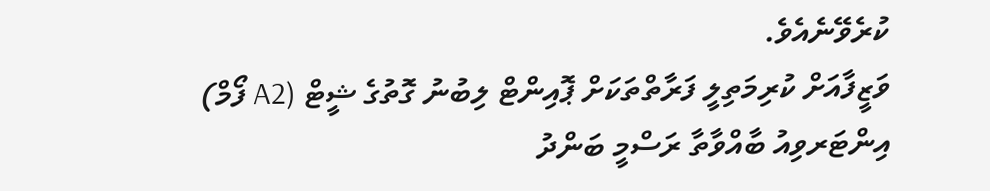ކުރެވޭނެއެވެ.
ވަޒީފާއަށް ކުރިމަތިލީ ފަރާތްތަކަށް ޕޮއިންޓް ލިބުނު ގޮތުގެ ޝީޓް (A2 ފޯމް)
އިންޓަރވިއު ބާއްވާތާ ރަސްމީ ބަންދު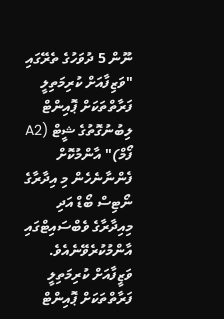ނޫން 5 ދުވަހުގެ ތެރޭގައި "ވަޒިފާއަށް ކުރިމަތިލީ ފަރާތްތަކަށް ޕޮއިންޓް ލިބުނުގޮތުގެ ޝީޓް (A2 ފޯމް)" އާންމުކޮށް ފެންނާނެހެން މި އިދާރާގެ ނޯޓިސް ބޯޑް އަދި މިއިދާރާގެ ވެބްސައިޓްގައި އާންމުކުރެވޭނެއެވެ. ވަޒީފާއަށް ކުރިމަތިލީ ފަރާތްތަކަށް ޕޮއިންޓް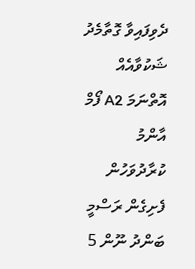ދެވިފައިވާ ގޮތާމެދު ޝަކުވާއެއް އޮތްނަމަ A2 ފޯމް އާންމު ކުރާދުވަހުން ފެށިގެން ރަސްމީ ބަންދު ނޫން 5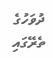ދުވަހުގެ ތެރޭގައި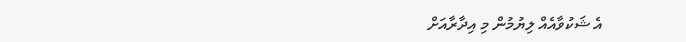އެ ޝަކުވާއެއް ލިޔުމުން މި އިދާރާއަށް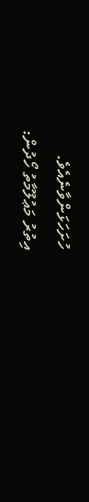ހުށަހަޅަންވާނެއެވެ.
އިތުރު މަޢުލޫމާތު ހޯދުން: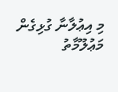މި އިޢުލާނާ ގުޅިގެން މަޢުލޫމާތު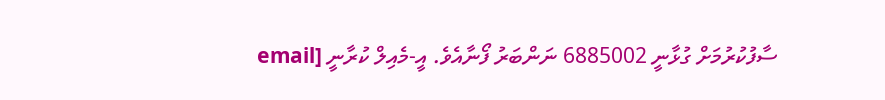ސާފުކުރުމަށް ގުޅާނީ 6885002 ނަންބަރު ފޯނާއެވެ. އީ-މެއިލް ކުރާނީ [email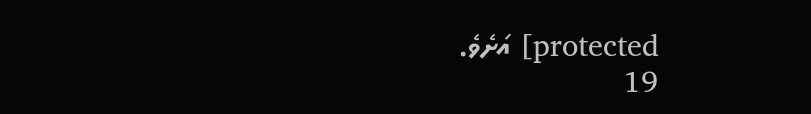protected] އަށެވެ.
19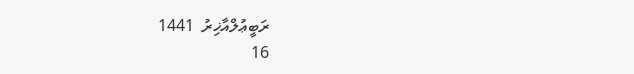ރަބީޢުލްއާޚިރު  1441
16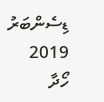ޑިސެންބަރު 2019
ހޯދާ